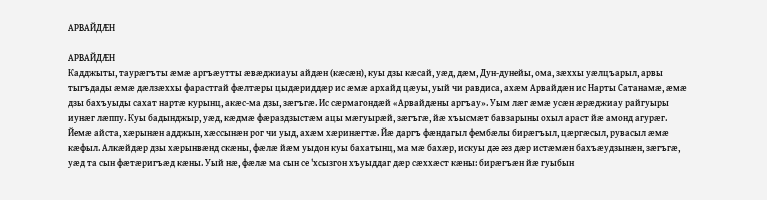АРВАЙДÆН

АРВАЙДÆН
Кадджыты, таурæгъты æмæ аргъæутты æвæджиауы айдæн (кæсæн), куы дзы кæсай, уæд, дæм, Дун-дунейы, ома, зæххы уæлцъарыл, арвы тыгъдады æмæ дæлзæххы фарастгай фæлтæры цыдæриддæр ис æмæ архайд цæуы, уый чи равдиса, ахæм Арвайдæн ис Нарты Сатанамæ, æмæ дзы бахъуыды сахат нартæ курынц, акæс-ма дзы, зæгъгæ. Ис сæрмагондæй «Арвайдæны аргъау». Уым лæг æмæ усæн æрæджиау райгуыры иунæг лæппу. Куы бадынджыр, уæд, кæдмæ фæраздзыстæм ацы мæгуырæй, зæгъгæ, йæ хъысмæт бавзарыны охыл араст йæ амонд агурæг. Йемæ айста, хæрынæн адджын, хæссынæн рог чи уыд, ахæм хæринæгтæ. Йæ даргъ фæндагыл фембæлы бирæгъыл, цæргæсыл, рувасыл æмæ кæфыл. Алкæйдæр дзы хæрынвæнд скæны, фæлæ йæм уыдон куы бахатынц, ма мæ бахæр, искуы дæ æз дæр истæмæн бахъæудзынæн, зæгъгæ, уæд та сын фæтæригъæд кæны. Уый нæ, фæлæ ма сын се 'хсызгон хъуыддаг дæр сæххæст кæны: бирæгъæн йæ гуыбын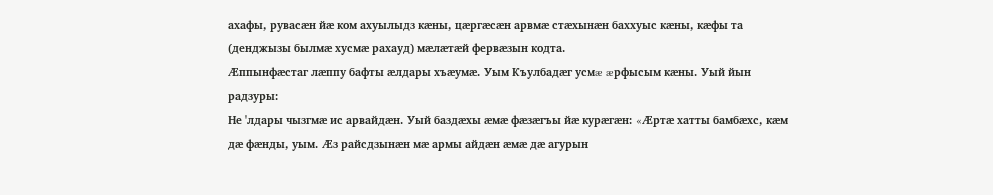ахафы, рувасæн йæ ком ахуылыдз кæны, цæргæсæн арвмæ стæхынæн баххуыс кæны, кæфы та (денджызы былмæ хусмæ рахауд) мæлæтæй фервæзын кодта.
Æппынфæстаг лæппу бафты æлдары хъæумæ. Уым Къулбадæг усмæ æрфысым кæны. Уый йын радзуры:
Не 'лдары чызгмæ ис арвайдæн. Уый баздæхы æмæ фæзæгъы йæ курæгæн: «Æртæ хатты бамбæхс, кæм дæ фæнды, уым. Æз райсдзынæн мæ армы айдæн æмæ дæ агурын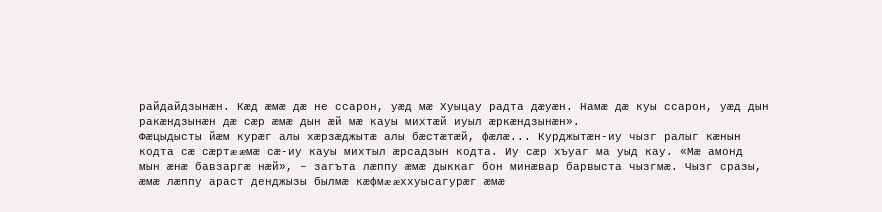райдайдзынæн. Кæд æмæ дæ не ссарон, уæд мæ Хуыцау радта дæуæн. Намæ дæ куы ссарон, уæд дын ракæндзынæн дæ сæр æмæ дын æй мæ кауы михтæй иуыл æркæндзынæн».
Фæцыдысты йæм курæг алы хæрзæджытæ алы бæстæтæй, фæлæ... Курджытæн-иу чызг ралыг кæнын кодта сæ сæртæ æмæ сæ-иу кауы михтыл æрсадзын кодта. Иу сæр хъуаг ма уыд кау. «Мæ амонд мын æнæ бавзаргæ нæй», – загъта лæппу æмæ дыккаг бон минæвар барвыста чызгмæ. Чызг сразы, æмæ лæппу араст денджызы былмæ кæфмæ æххуысагурæг æмæ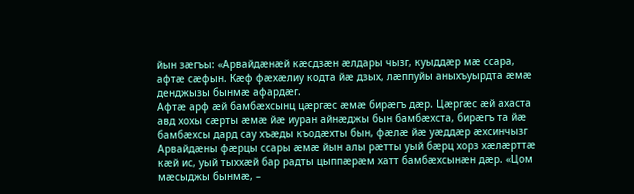йын зæгъы: «Арвайдæнæй кæсдзæн æлдары чызг, куыддæр мæ ссара, афтæ сæфын. Кæф фæхæлиу кодта йæ дзых, лæппуйы аныхъуырдта æмæ денджызы бынмæ афардæг.
Афтæ арф æй бамбæхсынц цæргæс æмæ бирæгъ дæр. Цæргæс æй ахаста авд хохы сæрты æмæ йæ иуран айнæджы бын бамбæхста, бирæгъ та йæ бамбæхсы дард сау хъæды къодæхты бын, фæлæ йæ уæддæр æхсинчызг Арвайдæны фæрцы ссары æмæ йын алы рæтты уый бæрц хорз хæлæрттæ кæй ис, уый тыххæй бар радты цыппæрæм хатт бамбæхсынæн дæр. «Цом мæсыджы бынмæ, –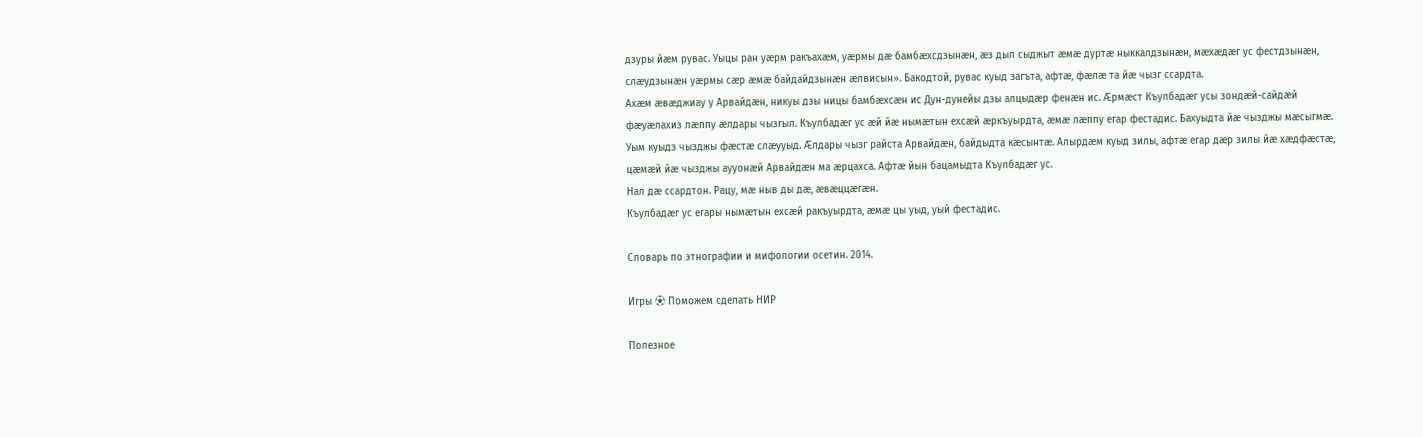дзуры йæм рувас. Уыцы ран уæрм ракъахæм, уæрмы дæ бамбæхсдзынæн, æз дыл сыджыт æмæ дуртæ ныккалдзынæн, мæхæдæг ус фестдзынæн, слæудзынæн уæрмы сæр æмæ байдайдзынæн æлвисын». Бакодтой, рувас куыд загъта, афтæ, фæлæ та йæ чызг ссардта.
Ахæм æвæджиау у Арвайдæн, никуы дзы ницы бамбæхсæн ис Дун-дунейы дзы алцыдæр фенæн ис. Æрмæст Къулбадæг усы зондæй-сайдæй фæуæлахиз лæппу æлдары чызгыл. Къулбадæг ус æй йæ нымæтын ехсæй æркъуырдта, æмæ лæппу егар фестадис. Бахуыдта йæ чызджы мæсыгмæ. Уым куыдз чызджы фæстæ слæууыд. Æлдары чызг райста Арвайдæн, байдыдта кæсынтæ. Алырдæм куыд зилы, афтæ егар дæр зилы йæ хæдфæстæ, цæмæй йæ чызджы аууонæй Арвайдæн ма æрцахса. Афтæ йын бацамыдта Къулбадæг ус.
Нал дæ ссардтон. Рацу, мæ ныв ды дæ, æвæццæгæн.
Къулбадæг ус егары нымæтын ехсæй ракъуырдта, æмæ цы уыд, уый фестадис.

Словарь по этнографии и мифологии осетин. 2014.

Игры ⚽ Поможем сделать НИР

Полезное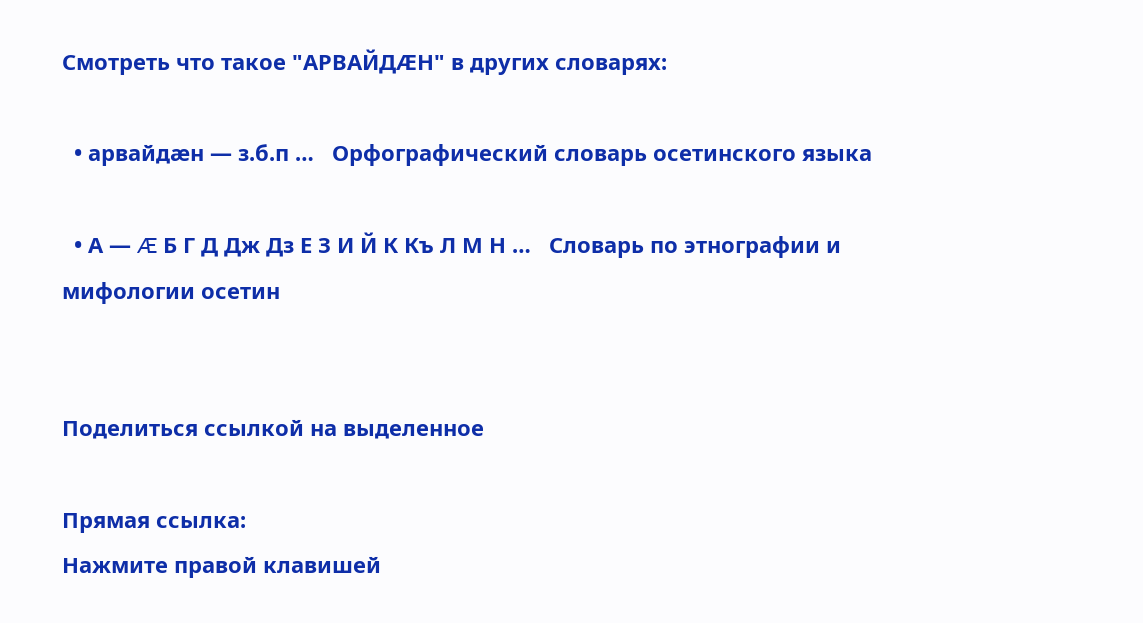Смотреть что такое "АРВАЙДÆН" в других словарях:

  • арвайдæн — з.б.п …   Орфографический словарь осетинского языка

  • А — Æ Б Г Д Дж Дз Е З И Й К Къ Л М Н …   Словарь по этнографии и мифологии осетин


Поделиться ссылкой на выделенное

Прямая ссылка:
Нажмите правой клавишей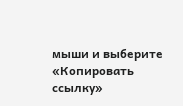мыши и выберите «Копировать ссылку»